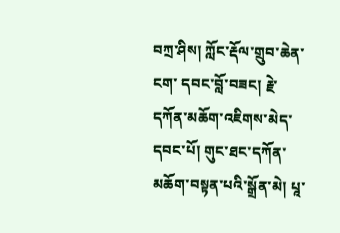བཀྲ་ཤིས། ཀློང་རྡོལ་གྲུབ་ཆེན་ངག་ དབང་བློ་བཟང། རྗེ་དཀོན་མཆོག་འཇིགས་མེད་དབང་པོ། གུང་ཐང་དཀོན་མཆོག་བསྟན་པའི་སྒྲོན་མེ། པཱ་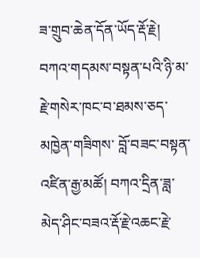ཟ་གྲུབ་ཆེན་དོན་ཡོད་རྡོ་རྗེ། བཀའ་གདམས་བསྟན་པའི་ཉི་མ་རྗེ་གསེར་ཁང་བ་ཐམས་ཅད་མཁྱེན་གཟིགས་ བློ་བཟང་བསྟན་འཛིན་རྒྱ་མཚོ། བཀའ་དྲིན་ཟླ་མེད་ཤིང་བཟའ་རྡོ་རྗེ་འཆང་རྗེ་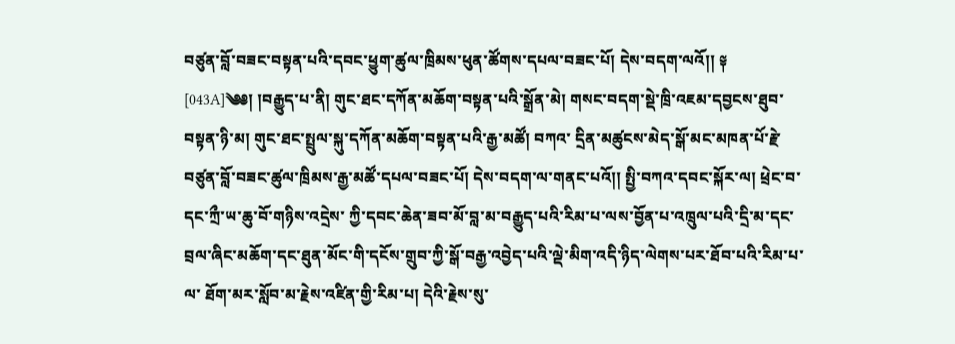བཙུན་བློ་བཟང་བསྟན་པའི་དབང་ཕྱུག་ཚུལ་ཁྲིམས་ཕུན་ཚོགས་དཔལ་བཟང་པོ། དེས་བདག་ལའོ།། ༈ [043A]༄༅། །བརྒྱུད་པ་ནི། གུང་ཐང་དཀོན་མཆོག་བསྟན་པའི་སྒྲོན་མེ། གསང་བདག་སྡེ་ཁྲི་འཇམ་དབྱངས་ཐུབ་བསྟན་ཉི་མ། གུང་ཐང་སྤྲུལ་སྐུ་དཀོན་མཆོག་བསྟན་པའི་རྒྱ་མཚོ། བཀའ་ དྲིན་མཚུངས་མེད་སྒོ་མང་མཁན་པོ་རྗེ་བཙུན་བློ་བཟང་ཚུལ་ཁྲིམས་རྒྱ་མཚོ་དཔལ་བཟང་པོ། དེས་བདག་ལ་གནང་པའོ།། སྤྱི་བཀའ་དབང་སྐོར་ལ། ཕྲེང་བ་དང་ཀྲྀ་ཡ་ཆུ་བོ་གཉིས་འདྲེས་ ཀྱི་དབང་ཆེན་ཟབ་མོ་བླ་མ་བརྒྱུད་པའི་རིམ་པ་ལས་བྱོན་པ་འཁྲུལ་པའི་དྲི་མ་དང་བྲལ་ཞིང་མཆོག་དང་ཐུན་མོང་གི་དངོས་གྲུབ་ཀྱི་སྒོ་བརྒྱ་འབྱེད་པའི་ལྡེ་མིག་འདི་ཉིད་ལེགས་པར་ཐོབ་པའི་རིམ་པ་ལ་ ཐོག་མར་སློབ་མ་རྗེས་འཛིན་གྱི་རིམ་པ། དེའི་རྗེས་སུ་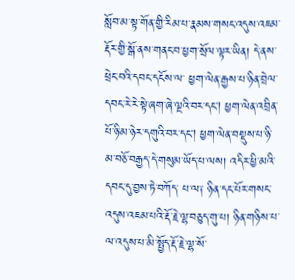སློབ་མ་སྟ་གོན་གྱི་རིམ་པ་རྣམས་གསང་འདུས་འཇམ་རྡོར་གྱི་སྒོ་ནས་གནང་བ་ཕྱག་སྲོལ་ལྟར་ཡིན། དེ་ནས་ཕྲེང་བའི་དབང་དངོས་ལ་ ཕྱག་ལེན་རྒྱས་པ་ཉིན་བྲེལ་དབང་རེ་རེ་སྟེ་ཞག་ཞེ་ལྔའི་བར་དང། ཕྱག་ལེན་འབྲིན་པོ་ཉི་མ་ཉེར་དགུའི་བར་དང། ཕྱག་ལེན་བསྡུས་པ་ཉི་མ་བཅོ་བརྒྱད་དེ་གསུམ་ཡོད་པ་ལས། འདིར་ཕྱི་མའི་དབང་དུ་བྱས་ཏེ་བཀོད་ པ་ལ༑ ཉིན་དང་པོར་གསང་འདུས་འཇམ་པའི་རྡོ་རྗེ་ལྷ་བཅུད་གུ་པ། ཉིན་གཉིས་པ་ལ་འདུས་པ་མི་སྤྱོད་རྡོ་རྗེ་ལྷ་སོ་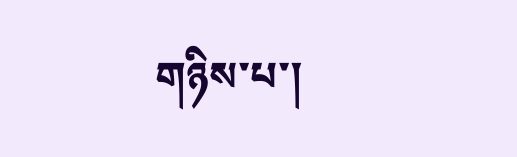གཉིས་པ་།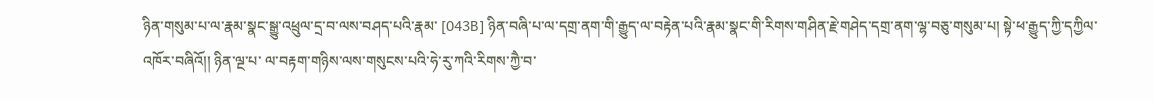ཉིན་གསུམ་པ་ལ་རྣམ་སྣང་སྒྱུ་འཕྲུལ་དྲ་བ་ལས་བཤད་པའི་རྣམ་ [043B] ཉིན་བཞི་པ་ལ་དགྲ་ནག་གི་རྒྱུད་ལ་བརྟེན་པའི་རྣམ་སྣང་གི་རིགས་གཤིན་རྗེ་གཤེད་དགྲ་ནག་ལྷ་བཅུ་གསུམ་པ། སྟེ་ཕ་རྒྱུད་ཀྱི་དཀྱིལ་འཁོར་བཞིའོ།། ཉིན་ལྔ་པ་ ལ་བརྟག་གཉིས་ལས་གསུངས་པའི་ཧེ་རུ་ཀའི་རིགས་ཀྱཻ་བ་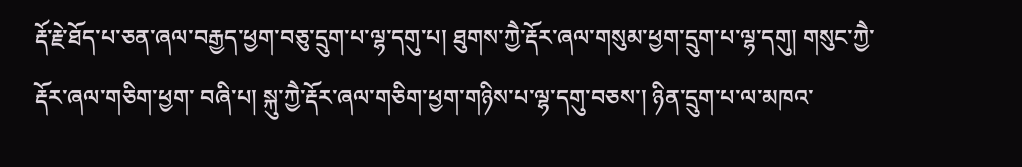རྡོ་རྗེ་ཐོད་པ་ཅན་ཞལ་བརྒྱད་ཕྱག་བཅུ་དྲུག་པ་ལྷ་དགུ་པ། ཐུགས་ཀྱཻ་རྡོར་ཞལ་གསུམ་ཕྱག་དྲུག་པ་ལྷ་དགུ། གསུང་ཀྱཻ་རྡོར་ཞལ་གཅིག་ཕྱག་ བཞི་པ། སྐུ་ཀྱཻ་རྡོར་ཞལ་གཅིག་ཕྱག་གཉིས་པ་ལྷ་དགུ་བཅས་། ཉིན་དྲུག་པ་ལ་མཁའ་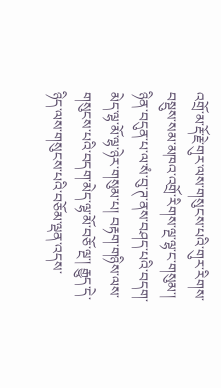འགྲོ་མ་རྡོ་རྗེ་གུར་ལས་གསུངས་པའི་གུར་རིགས་བསྡུས་སམ་མཁའ་འགྲོ་རིགས་ལྔ་ལྷ་ང་གསུམ་། ཉིན་བདུན་པ་ལ་སཾ་བུ་ཊ་ནས་བཤད་པའི་བདག་མེད་ལྷ་མོ་ལྷ་ཉེར་གསུམ་པ། བརྟག་གཉིས་ལས་གསུངས་པའི་བདག་མེད་ལྷ་མོ་བཅོ་ལྔ་། རྒྱུད་དེ་ཉིད་ལས་གསུངས་པའི་བཅོམ་ལྡན་འདས་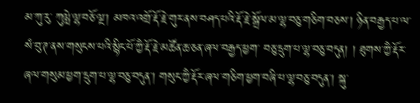མ་ཀུ་རུ་ ཀུལླེ་ལྷ་བཅོ་ལྔ་། མཁའ་འགྲོ་རྡོ་རྗེ་གུར་ནས་བཤད་པའི་རྡོ་རྗེ་སྒྲོལ་མ་ལྷ་བཅུ་གཅིག་བཅས་། ཉིན་བརྒྱད་པ་ལ་སཾ་བུ་ཊ་ནས་གསུངས་པའི་སྙིང་པོ་ཀྱཻ་རྡོ་རྗེ་མཚོན་ཆ་ཅན་ཞལ་བརྒྱད་ཕྱག་ བཅུ་དྲུག་པ་ལྷ་བཅུ་བདུན། ། ཐུགས་ཀྱཻ་རྡོར་ཞལ་གསུམ་ཕྱག་དྲུག་པ་ལྷ་བཅུ་བདུན་། གསུང་ཀྱཻ་རྡོར་ཞལ་གཅིག་ཕྱག་བཞི་པ་ལྷ་བཅུ་བདུན་། སྐུ་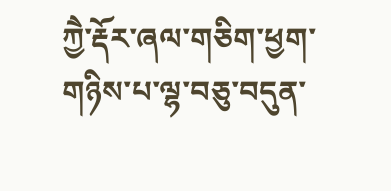ཀྱཻ་རྡོར་ཞལ་གཅིག་ཕྱག་གཉིས་པ་ལྷ་བཅུ་བདུན་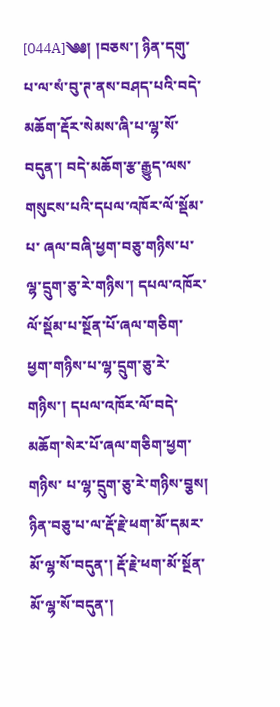[044A]༄༅། །བཅས་། ཉིན་དགུ་པ་ལ་སཾ་བུ་ཊ་ནས་བཤད་པའི་བདེ་མཆོག་རྡོར་སེམས་ཞི་པ་ལྷ་སོ་བདུན་། བདེ་མཆོག་རྩ་རྒྱུད་ལས་གསུངས་པའི་དཔལ་འཁོར་ལོ་སྡོམ་པ་ ཞལ་བཞི་ཕྱག་བཅུ་གཉིས་པ་ལྷ་དྲུག་ཅུ་རེ་གཉིས་། དཔལ་འཁོར་ལོ་སྡོམ་པ་སྔོན་པོ་ཞལ་གཅིག་ཕྱག་གཉིས་པ་ལྷ་དྲུག་ཅུ་རེ་གཉིས་། དཔལ་འཁོར་ལོ་བདེ་མཆོག་སེར་པོ་ཞལ་གཅིག་ཕྱག་གཉིས་ པ་ལྷ་དྲུག་ཅུ་རེ་གཉིས་བྕས། ཉིན་བཅུ་པ་ལ་རྡོ་རྗེ་ཕག་མོ་དམར་མོ་ལྷ་སོ་བདུན་། རྡོ་རྗེ་ཕག་མོ་སྔོན་མོ་ལྷ་སོ་བདུན་།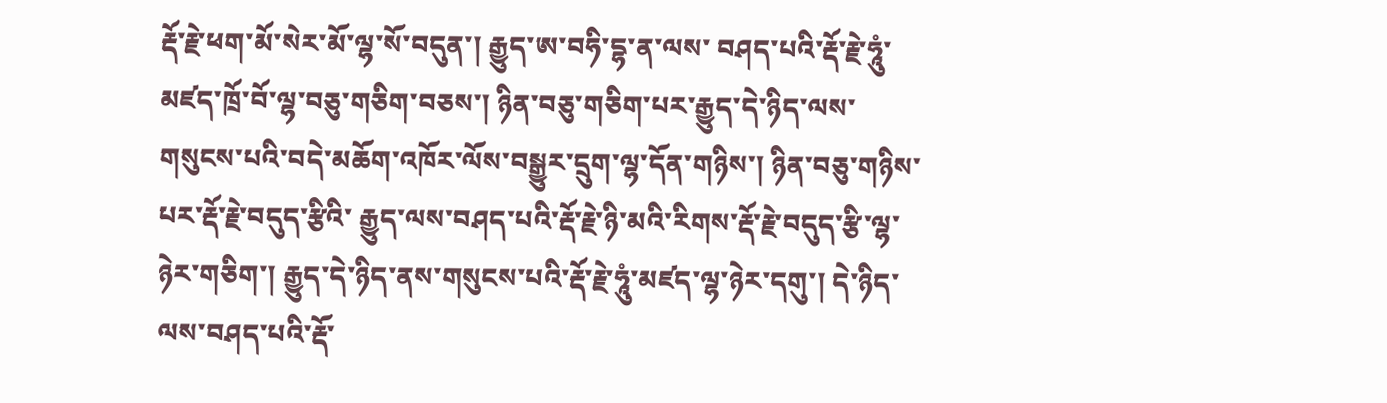རྡོ་རྗེ་ཕག་མོ་སེར་མོ་ལྷ་སོ་བདུན་། རྒྱུད་ཨ་བཧི་དྷ་ན་ལས་ བཤད་པའི་རྡོ་རྗེ་ཧཱུཾ་མཛད་ཁྲོ་བོ་ལྷ་བཅུ་གཅིག་བཅས་། ཉིན་བཅུ་གཅིག་པར་རྒྱུད་དེ་ཉིད་ལས་གསུངས་པའི་བདེ་མཆོག་འཁོར་ལོས་བསྒྱུར་དྲུག་ལྷ་དོན་གཉིས་། ཉིན་བཅུ་གཉིས་པར་རྡོ་རྗེ་བདུད་རྩིའི་ རྒྱུད་ལས་བཤད་པའི་རྡོ་རྗེ་ཉི་མའི་རིགས་རྡོ་རྗེ་བདུད་རྩི་ལྷ་ཉེར་གཅིག་། རྒྱུད་དེ་ཉིད་ནས་གསུངས་པའི་རྡོ་རྗེ་ཧཱུཾ་མཛད་ལྷ་ཉེར་དགུ་། དེ་ཉིད་ལས་བཤད་པའི་རྡོ་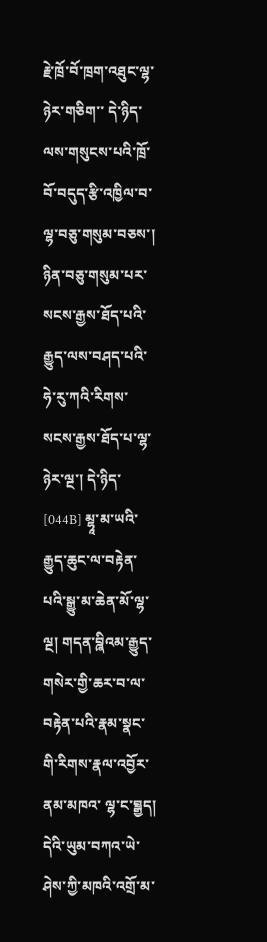རྗེ་ཁྲོ་བོ་ཁྲག་འཐུང་ལྷ་ཉེར་གཅིག་་ དེ་ཉིད་ལས་གསུངས་པའི་ཁྲོ་བོ་བདུད་རྩི་འཁྱིལ་བ་ལྷ་བཅུ་གསུམ་བཅས་། ཉིན་བཅུ་གསུམ་པར་སངས་རྒྱས་ཐོད་པའི་རྒྱུད་ལས་བཤད་པའི་ཧེ་རུ་ཀའི་རིགས་སངས་རྒྱས་ཐོད་པ་ལྷ་ཉེར་ལྔ་། དེ་ཉིད་ [044B] མྷཱ་མ་ཡའི་རྒྱུད་ཆུང་ལ་བརྟེན་པའི་སྒྱུ་མ་ཆེན་མོ་ལྷ་ལྔ། གདན་བྮིའམ་རྒྱུད་གསེར་གྱི་ཆར་བ་ལ་བརྟེན་པའི་རྣམ་སྣང་གི་རིགས་རྣལ་འབྱོར་ནམ་མཁའ་ ལྷ་ང་བྲྒྱད། དེའི་ཡུམ་བཀའ་ཡེ་ཤེས་ཀྱི་མཁའི་འགྲོ་མ་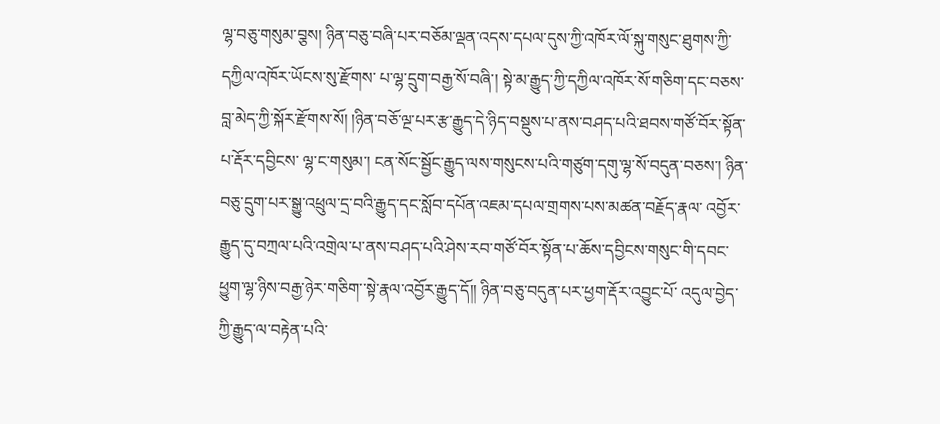ལྷ་བཅུ་གསུམ་བྕས། ཉིན་བཅུ་བཞི་པར་བཅོམ་ལྡན་འདས་དཔལ་དུས་ཀྱི་འཁོར་ལོ་སྐུ་གསུང་ཐུགས་ཀྱི་དཀྱིལ་འཁོར་ཡོངས་སུ་རྫོགས་ པ་ལྷ་དྲུག་བརྒྱ་སོ་བཞི་། སྟེ་མ་རྒྱུད་ཀྱི་དཀྱིལ་འཁོར་སོ་གཅིག་དང་བཅས་བླ་མེད་ཀྱི་སྐོར་རྫོགས་སོ། །ཉིན་བཅོ་ལྔ་པར་རྩ་རྒྱུད་དེ་ཉིད་བསྡུས་པ་ནས་བཤད་པའི་ཐབས་གཙོ་བོར་སྟོན་པ་རྡོར་དབྱིངས་ ལྷ་ང་གསུམ་། ངན་སོང་སྦྱོང་རྒྱུད་ལས་གསུངས་པའི་གཙུག་དགུ་ལྷ་སོ་བདུན་བཅས་། ཉིན་བཅུ་དྲུག་པར་སྒྱུ་འཕྲུལ་དྲ་བའི་རྒྱུད་དང་སློབ་དཔོན་འཇམ་དཔལ་གྲགས་པས་མཚན་བརྗོད་རྣལ་ འབྱོར་རྒྱུད་དུ་བཀྲལ་པའི་འགྲེལ་པ་ནས་བཤད་པའི་ཤེས་རབ་གཙོ་བོར་སྟོན་པ་ཆོས་དབྱིངས་གསུང་གི་དབང་ཕྱུག་ལྷ་ཉིས་བརྒྱ་ཉེར་གཅིག་་སྟེ་རྣལ་འབྱོར་རྒྱུད་དོ།། ཉིན་བཅུ་བདུན་པར་ཕྱག་རྡོར་འབྱུང་པོ་ འདུལ་བྱེད་ཀྱི་རྒྱུད་ལ་བརྟེན་པའི་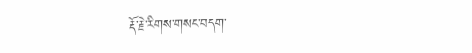རྡོ་རྗེ་རིགས་གསང་བདག་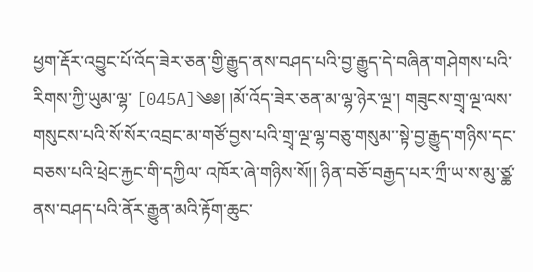ཕྱག་རྡོར་འབྱུང་པོ་འོད་ཟེར་ཅན་གྱི་རྒྱུད་ནས་བཤད་པའི་བྱ་རྒྱུད་དེ་བཞིན་གཤེགས་པའི་རིགས་ཀྱི་ཡུམ་ལྷ་ [045A]༄༅། །མོ་འོད་ཟེར་ཅན་མ་ལྷ་ཉེར་ལྔ་། གཟུངས་གྲྭ་ལྔ་ལས་གསུངས་པའི་སོ་སོར་འབྲང་མ་གཙོ་བྱས་པའི་གྲྭ་ལྔ་ལྷ་བཅུ་གསུམ་་སྟེ་བྱ་རྒྱུད་གཉིས་དང་བཅས་པའི་ཕྲེང་རྐྱང་གི་དཀྱིལ་ འཁོར་ཞེ་གཉིས་སོ།། ཉིན་བཅོ་བརྒྱད་པར་ཀྲྀ་ཡ་ས་མུ་ཙྪ་ནས་བཤད་པའི་ནོར་རྒྱུན་མའི་རྟོག་ཆུང་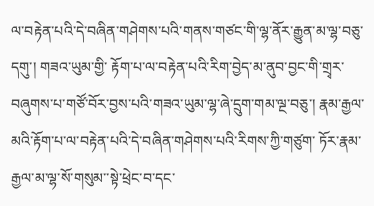ལ་བརྟེན་པའི་དེ་བཞིན་གཤེགས་པའི་གནས་གཙང་གི་ལྷ་ནོར་རྒྱུན་མ་ལྷ་བཅུ་དགུ་། གཟའ་ཡུམ་གྱི་ རྟོག་པ་ལ་བརྟེན་པའི་རིག་བྱེད་མ་ནུབ་བྱང་གི་གྲྭར་བཞུགས་པ་གཙོ་བོར་བྱས་པའི་གཟའ་ཡུམ་ལྷ་ཞེ་དྲུག་གམ་ལྔ་བཅུ་། རྣམ་རྒྱལ་མའི་རྟོག་པ་ལ་བརྟེན་པའི་དེ་བཞིན་གཤེགས་པའི་རིགས་ཀྱི་གཙུག་ ཏོར་རྣམ་རྒྱལ་མ་ལྷ་སོ་གསུམ་་སྟེ་ཕྲེང་བ་དང་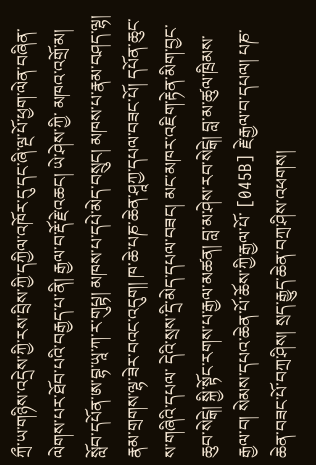ཀྲྀ་ཡ་གཉིས་འདྲེས་ཀྱི་རས་བྲིས་ཀྱི་དཀྱིལ་འཁོར་དུ་དང་ཞི་ལྔ་པོ་ཕྱག་ལེན་བཞིན་ལེགས་པར་ཐོབ་པའི་བརྒྱད་པ་ནི། རྒྱལ་བ་རྡོ་རྗེ་འཆང། ཡེ་ཤེས་ཀྱི་ མཁའ་འགྲོ་མ། སློབ་དཔོན་ཨ་བྷ་ཡཱ་ཀ་ར་གུཔྟ། མཁས་པ་དཔེ་མེད་བསྲུང། མཁས་པ་རྣམ་བཤད་ལྷ། རྣམ་གྲགས་ལྷ་ཟེར་བའང་འདུག། ཁ་ཆེ་པཎ་ཆེན་ཤཱཀྱ་དཔལ་བཟང་པོ། དཔོན་ཆུང་ས་གཞིའི་དཔལ་ དེའི་སྲས་དྲི་མེད་དཔལ་བཟང། མང་མཁར་འཇིག་རྟེན་མིག་བྱང་ཆུབ་སེངྒེ། སྐྱི་སྟོང་རགས་པ་རྒྱལ་མཚན། བླ་མ་ཤེས་རབ་སེངྒེ། བླ་མ་ཚུལ་ཁྲིམས་རྒྱལ་བ། སེམས་དཔའ་ཆེན་པོ་ཆོས་ཀྱི་རྒྱལ་པོ་ [045B] རྗེ་རྒྱལ་བ་དཔལ། པཎ་ཆེན་བཟང་པོ་བཀྲ་ཤིས། སྲད་རྒྱུད་ཆེན་བཀྲ་ཤིས་འཕགས།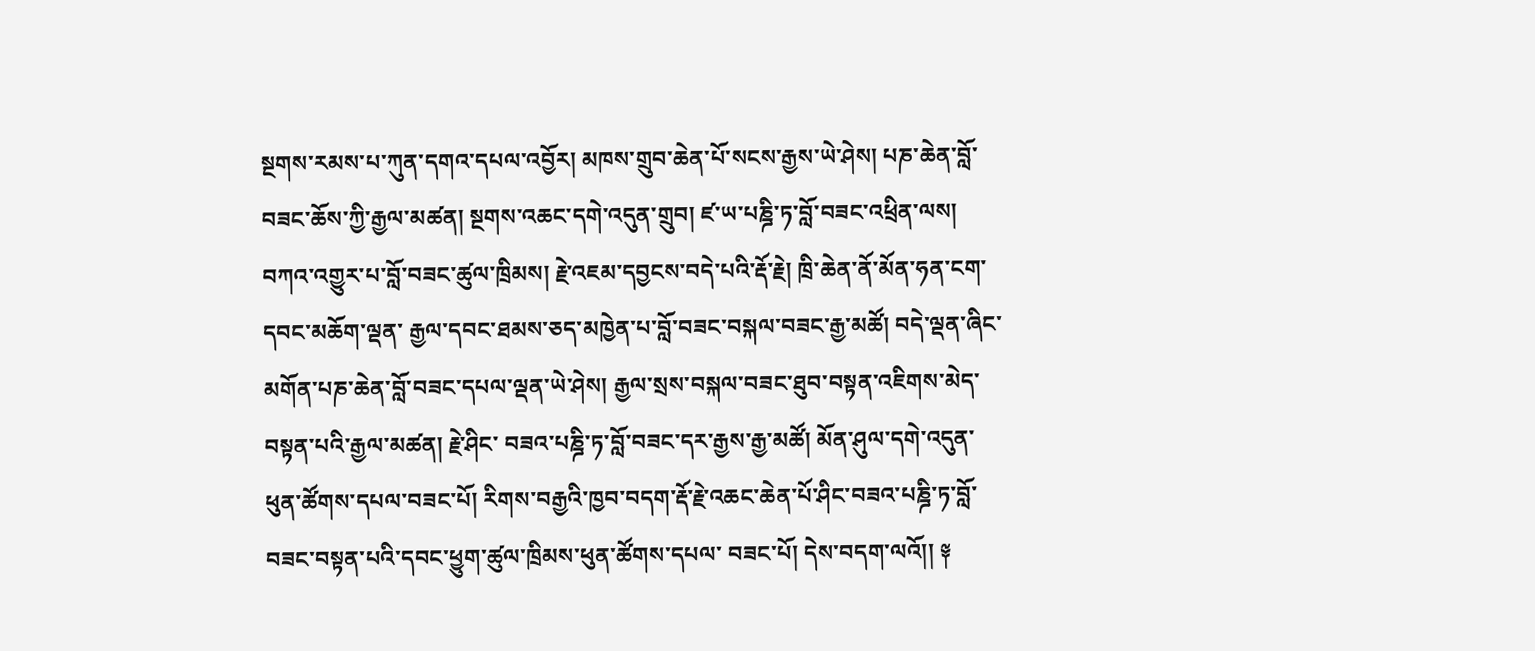སྔགས་རམས་པ་ཀུན་དགའ་དཔལ་འབྱོར། མཁས་གྲུབ་ཆེན་པོ་སངས་རྒྱས་ཡེ་ཤེས། པཎ་ཆེན་བློ་ བཟང་ཆོས་ཀྱི་རྒྱལ་མཚན། སྔགས་འཆང་དགེ་འདུན་གྲུབ། ཛ་ཡ་པཎྜི་ཏ་བློ་བཟང་འཕྲིན་ལས། བཀའ་འགྱུར་པ་བློ་བཟང་ཚུལ་ཁྲིམས། རྗེ་འཇམ་དབྱངས་བདེ་པའི་རྡོ་རྗེ། ཁྲི་ཆེན་ནོ་མོན་ཧན་ངག་དབང་མཆོག་ལྡན་ རྒྱལ་དབང་ཐམས་ཅད་མཁྱེན་པ་བློ་བཟང་བསྐལ་བཟང་རྒྱ་མཚོ། བདེ་ལྡན་ཞིང་མགོན་པཎ་ཆེན་བློ་བཟང་དཔལ་ལྡན་ཡེ་ཤེས། རྒྱལ་སྲས་བསྐལ་བཟང་ཐུབ་བསྟན་འཇིགས་མེད་བསྟན་པའི་རྒྱལ་མཚན། རྗེ་ཤིང་ བཟའ་པཎྜི་ཏ་བློ་བཟང་དར་རྒྱས་རྒྱ་མཚོ། མོན་ཤུལ་དགེ་འདུན་ཕུན་ཚོགས་དཔལ་བཟང་པོ། རིགས་བརྒྱའི་ཁྱབ་བདག་རྡོ་རྗེ་འཆང་ཆེན་པོ་ཤིང་བཟའ་པཎྜི་ཏ་བློ་བཟང་བསྟན་པའི་དབང་ཕྱུག་ཚུལ་ཁྲིམས་ཕུན་ཚོགས་དཔལ་ བཟང་པོ། དེས་བདག་ལའོ།། ༈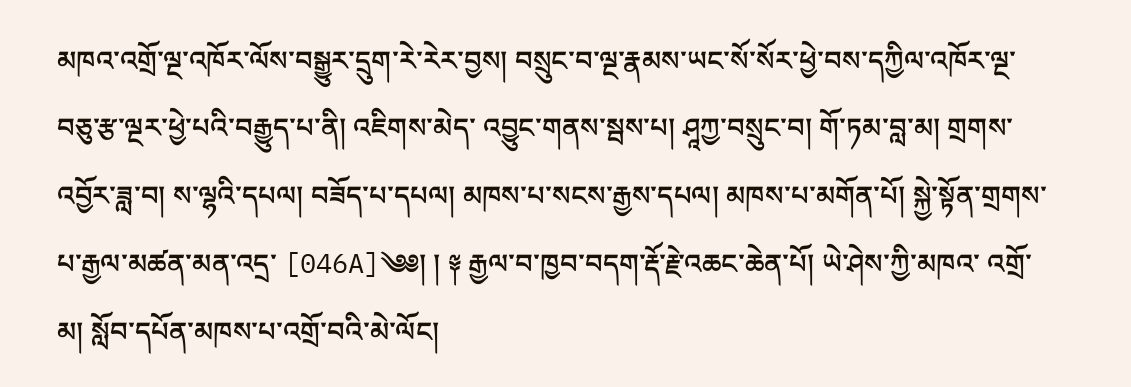མཁའ་འགྲོ་ལྔ་འཁོར་ལོས་བསྒྱུར་དྲུག་རེ་རེར་བྱས། བསྲུང་བ་ལྔ་རྣམས་ཡང་སོ་སོར་ཕྱེ་བས་དཀྱིལ་འཁོར་ལྔ་བཅུ་རྩ་ལྔར་ཕྱེ་པའི་བརྒྱུད་པ་ནི། འཇིགས་མེད་ འབྱུང་གནས་སྦས་པ། ཤཱཀྱ་བསྲུང་བ། གོ་ཏམ་བླ་མ། གྲགས་འབྱོར་ཟླ་བ། ས་ལྷའི་དཔལ། བཟོད་པ་དཔལ། མཁས་པ་སངས་རྒྱས་དཔལ། མཁས་པ་མགོན་པོ། སྐྱེ་སྟོན་གྲགས་པ་རྒྱལ་མཚན་མན་འདྲ་ [046A]༄༅། ། ༈ རྒྱལ་བ་ཁྱབ་བདག་རྡོ་རྗེ་འཆང་ཆེན་པོ། ཡེ་ཤེས་ཀྱི་མཁའ་ འགྲོ་མ། སློབ་དཔོན་མཁས་པ་འགྲོ་བའི་མེ་ལོང།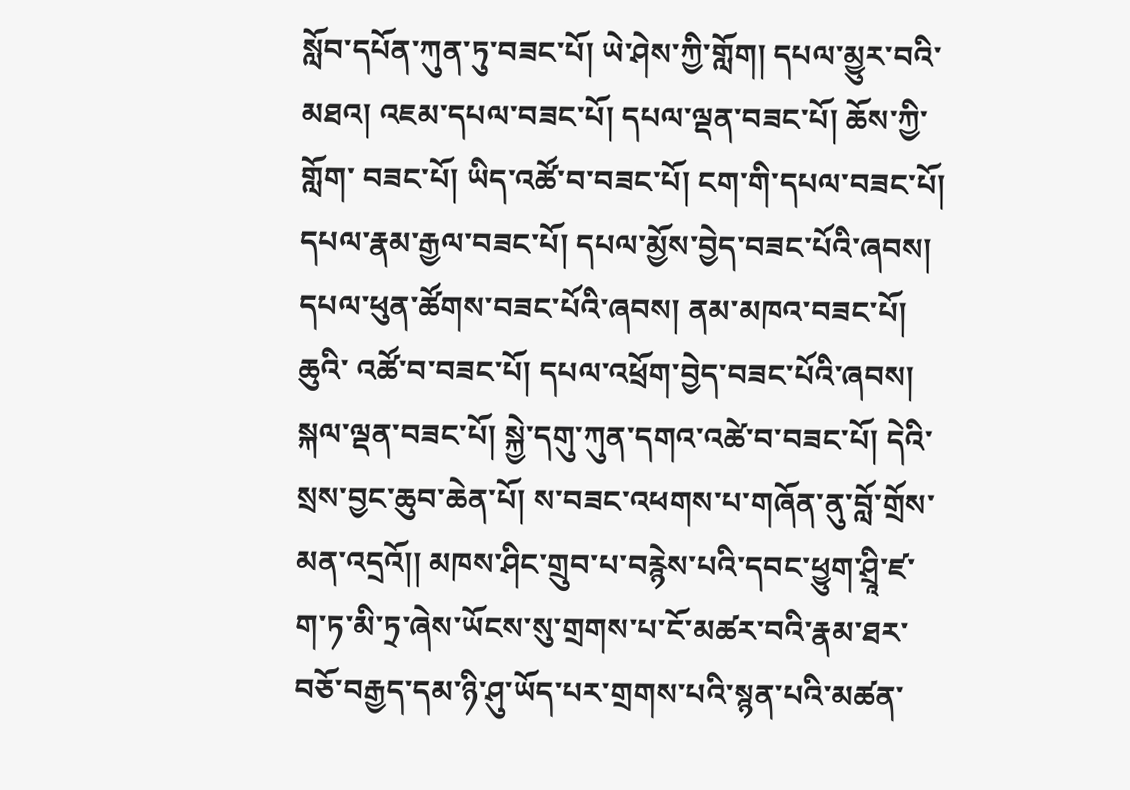སློབ་དཔོན་ཀུན་ཏུ་བཟང་པོ། ཡེ་ཤེས་ཀྱི་གློག། དཔལ་མྱུར་བའི་མཐའ། འཇམ་དཔལ་བཟང་པོ། དཔལ་ལྡན་བཟང་པོ། ཆོས་ཀྱི་གློག་ བཟང་པོ། ཡིད་འཚོ་བ་བཟང་པོ། ངག་གི་དཔལ་བཟང་པོ། དཔལ་རྣམ་རྒྱལ་བཟང་པོ། དཔལ་མྱོས་བྱེད་བཟང་པོའི་ཞབས། དཔལ་ཕུན་ཚོགས་བཟང་པོའི་ཞབས། ནམ་མཁའ་བཟང་པོ། ཆུའི་ འཚོ་བ་བཟང་པོ། དཔལ་འཕྲོག་བྱེད་བཟང་པོའི་ཞབས། སྐལ་ལྡན་བཟང་པོ། སྐྱེ་དགུ་ཀུན་དགའ་འཚེ་བ་བཟང་པོ། དེའི་སྲས་བྱང་ཆུབ་ཆེན་པོ། ས་བཟང་འཕགས་པ་གཞོན་ནུ་བློ་གྲོས་མན་འདྲའོ།། མཁས་ཤིང་གྲུབ་པ་བརྙེས་པའི་དབང་ཕྱུག་ཤྲཱི་ཛ་ག་ཏ་མི་ཏྲ་ཞེས་ཡོངས་སུ་གྲགས་པ་ངོ་མཚར་བའི་རྣམ་ཐར་བཅོ་བརྒྱད་དམ་ཉི་ཤུ་ཡོད་པར་གྲགས་པའི་སྙན་པའི་མཚན་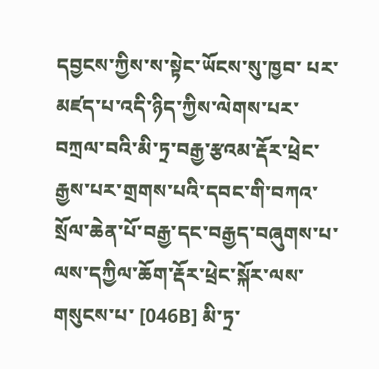དབྱངས་ཀྱིས་ས་སྟེང་ཡོངས་སུ་ཁྱབ་ པར་མཛད་པ་འདི་ཉིད་ཀྱིས་ལེགས་པར་བཀྲལ་བའི་མི་ཏྲ་བརྒྱ་རྩའམ་རྡོར་ཕྲེང་རྒྱས་པར་གྲགས་པའི་དབང་གི་བཀའ་སྲོལ་ཆེན་པོ་བརྒྱ་དང་བརྒྱད་བཞུགས་པ་ལས་དཀྱིལ་ཆོག་རྡོར་ཕྲེང་སྐོར་ལས་གསུངས་པ་ [046B] མི་ཏྲ་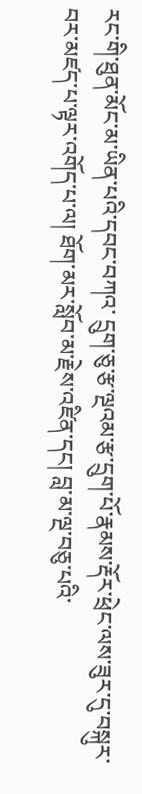རང་གི་ཐུན་མོང་མ་ཡིན་པའི་དབང་བཀའ་ དྲུག་ཅུ་རྩ་ལྔའམ་རྩ་དྲུག་པོ་རྣམས་རྡོར་ཕྲེང་ལས་ཟུར་དུ་བསྐུར་བར་མཛད་པ་ལྟར་འགོད་པ་ལ། ཐོག་མར་སློབ་མ་རྗེས་འཛིན་དང། བླ་མ་ལྔ་བཅུ་པའི་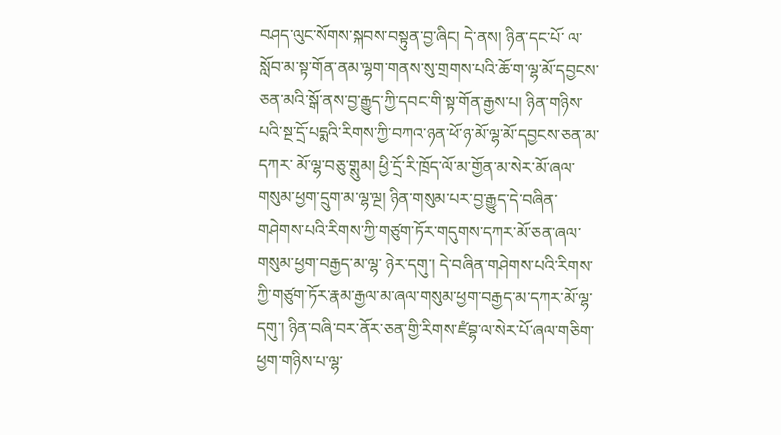བཤད་ལུང་སོགས་སྐབས་བསྟུན་བྱ་ཞིང། དེ་ནས། ཉིན་དང་པོ་ ལ་སློབ་མ་སྟ་གོན་ནམ་ལྷག་གནས་སུ་གྲགས་པའི་ཆོ་ག་ལྷ་མོ་དབྱངས་ཅན་མའི་སྒོ་ནས་བྱ་རྒྱུད་ཀྱི་དབང་གི་སྟ་གོན་རྒྱས་པ། ཉིན་གཉིས་པའི་སྔ་དྲོ་པདྨའི་རིགས་ཀྱི་བཀའ་ཉན་ཕོ་ཉ་མོ་ལྷ་མོ་དབྱངས་ཅན་མ་དཀར་ མོ་ལྷ་བཅུ་གྶུམ། ཕྱི་དྲོ་རི་ཁྲོད་ལོ་མ་གྱོན་མ་སེར་མོ་ཞལ་གསུམ་ཕྱག་དྲུག་མ་ལྷ་ལྔ། ཉིན་གསུམ་པར་བྱ་རྒྱུད་དེ་བཞིན་གཤེགས་པའི་རིགས་ཀྱི་གཙུག་ཏོར་གདུགས་དཀར་མོ་ཅན་ཞལ་གསུམ་ཕྱག་བརྒྱད་མ་ལྷ་ ཉེར་དགུ་། དེ་བཞིན་གཤེགས་པའི་རིགས་ཀྱི་གཙུག་ཏོར་རྣམ་རྒྱལ་མ་ཞལ་གསུམ་ཕྱག་བརྒྱད་མ་དཀར་མོ་ལྷ་དགུ་། ཉིན་བཞི་བར་ནོར་ཅན་གྱི་རིགས་ཛཾབྷ་ལ་སེར་པོ་ཞལ་གཅིག་ཕྱག་གཉིས་པ་ལྷ་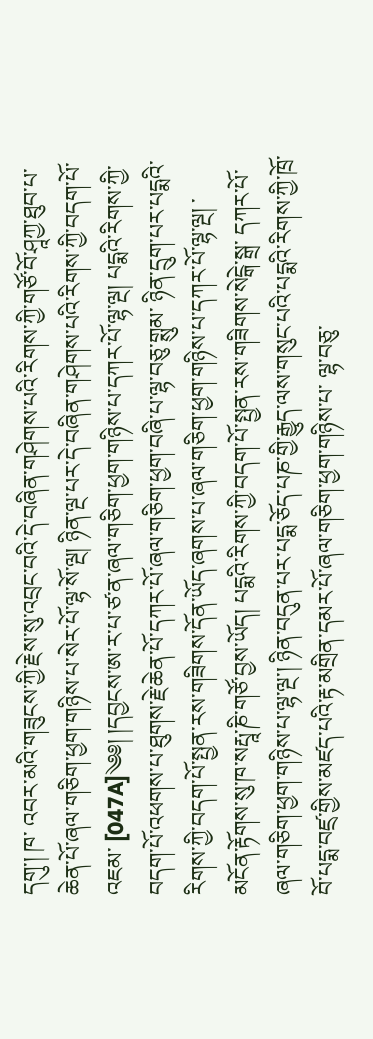དགུ་། ཁ་ འབར་མའི་གཟུངས་ཀྱི་རྗེས་སུ་འབྲང་བའི་དེ་བཞིན་གཤེགས་པའི་རིགས་ཀྱི་གཙོ་བོ་ཤཱཀྱ་ཐུབ་པ་ཆེན་པོ་ཞལ་གཅིག་ཕྱག་གཉིས་པ་སེར་པོ་ལྷ་སོ་ལྔ། ཉིན་ལྔ་པར་དེ་བཞིན་གཤེགས་པའི་རིགས་ཀྱི་བདག་པོ་འཇམ་ [047A]༄༅། །དབྱངས་ཨ་ར་པ་ཙ་ན་ཞལ་གཅིག་ཕྱག་གཉིས་པ་དཀར་པོ་ལྷ་ལྔ། པདྨའི་རིགས་ཀྱི་བདག་པོ་འཕགས་པ་ཐུགས་རྗེ་ཆེན་པོ་དཀར་པོ་ཞལ་གཅིག་ཕྱག་བཞི་པ་ལྷ་བཅུ་གྶུམ་ ཉིན་དྲུག་པར་པདྨའི་རིགས་ཀྱི་བདག་པོ་སྤྱན་རས་གཟིགས་དོན་ཡོད་ཞགས་པ་ཞལ་གཅིག་ཕྱག་གཉིས་པ་དཀར་པོ་ལྷ་ལྔ། ་ མངོན་རྟོགས་སུ་ཁ་སརྤཱ་ཎི་གཙོ་བྱས་ཡོད། པདྨའི་རིགས་ཀྱི་བདག་པོ་སྤྱན་རས་གཟིགས་སེངྒེ་སྒྲ་ དཀར་པོ་ཞལ་གཅིག་ཕྱག་གཉིས་པ་ལྷ་ལྔ་། ཉིན་བདུན་པར་པདྨ་ཅོད་པཎ་གྱི་རྒྱུད་ལས་གསུང་པའི་པདྨའི་རིགས་ཀྱི་ཁྲོ་བོ་པདྨ་བཛྲ་གྱིས་མཛད་པའི་རྟ་མགྲིན་དམར་པོ་ཞལ་གཅིག་ཕྱག་གཉིས་པ་ ལྷ་བཅུ་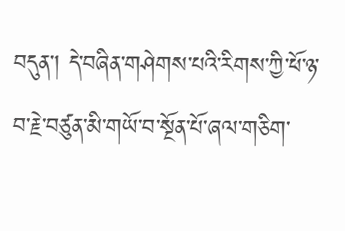བདུན་། དེ་བཞིན་གཤེགས་པའི་རིགས་ཀྱི་ཕོ་ཉ་བ་རྗེ་བཙུན་མི་གཡོ་བ་སྔོན་པོ་ཞལ་གཅིག་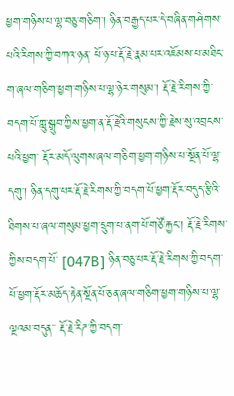ཕྱག་གཉིས་པ་ལྷ་བཅུ་གཅིག་། ཉིན་བརྒྱད་པར་དེ་བཞིན་གཤེགས་པའི་རིགས་ཀྱི་བཀའ་ཉན་ ཕོ་ཉ་པ་རྡོ་རྗེ་རྣམ་པར་འཇོམས་པ་མཐིང་ག་ཞལ་གཅིག་ཕྱག་གཉིས་པ་ལྷ་ཉེར་གསུམ་། རྡོ་རྗེ་རིགས་ཀྱི་བདག་པོ་ཀླུ་སྒྲུབ་ཀྱིས་ཕྱག་ན་རྡོ་རྗེའི་གསུངས་ཀྱི་རྗེས་སུ་འབྲངས་པའི་ཕྱག་ རྡོར་མདོ་ལུགས་ཞལ་གཅིག་ཕྱག་གཉིས་པ་སྔོན་པོ་ལྷ་དགུ་། ཉིན་དགུ་པར་རྡོ་རྗེ་རིགས་ཀྱི་བདག་པོ་ཕྱག་རྡོར་བདུད་རྩིའི་ཐིགས་པ་ཞལ་གསུམ་ཕྱག་དྲུག་པ་ནག་པོ་གཙོ་རྐྱང་། རྡོ་རྗེ་རིགས་ཀྱིས་བདག་པོ་ [047B] ཉིན་བཅུ་པར་རྡོ་རྗེ་རིགས་ཀྱི་བདག་པོ་ཕྱག་རྡོར་མཆོད་རྟེན་སྔོན་པོ་ཅན་ཞལ་གཅིག་ཕྱག་གཉིས་པ་ལྷ་ལྔའམ་བདུན་་ རྡོ་རྗེ་རིཌ་ཀྱི་བདག་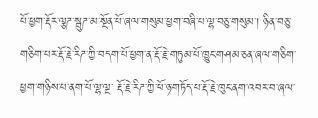པོ་ཕྱག་རྡོར་ལྕཌ་སྦུཌ་མ་སྔོན་པོ་ཞལ་གསུམ་ཕྱག་བཞི་པ་ལྷ་བཅུ་གསུམ་། ཉིན་བཅུ་གཅིག་པར་རྡོ་རྗེ་རིཌ་ཀྱི་བདག་པོ་ཕྱག་ན་རྡོ་རྗེ་གཏུམ་པོ་ཁྱུང་གཤམ་ཅན་ཞལ་གཅིག་ཕྱག་གཉིས་པ་ནག་པོ་ལྷ་ལྔ་ རྡོ་རྗེ་རིཌ་ཀྱི་ཕོ་ཉ་གཏོད་པ་རྡོ་རྗེ་ཁུང་ནག་འབར་བ་ཞལ་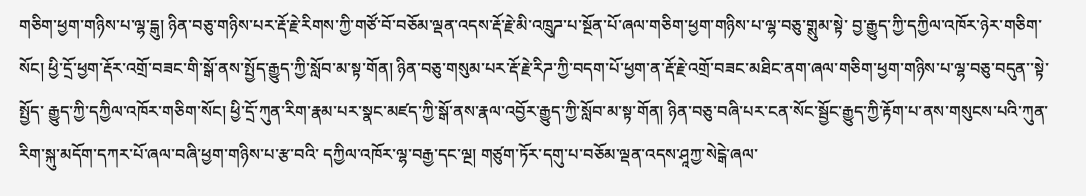གཅིག་ཕྱག་གཉིས་པ་ལྷ་དྒུ། ཉིན་བཅུ་གཉིས་པར་རྡོ་རྗེ་རིགས་ཀྱི་གཙོ་བོ་བཅོམ་ལྡན་འདས་རྡོ་རྗེ་མི་འཁྲུཌ་པ་སྔོན་པོ་ཞལ་གཅིག་ཕྱག་གཉིས་པ་ལྷ་བཅུ་གྶུམ་སྟེ་ བྱ་རྒྱུད་ཀྱི་དཀྱིལ་འཁོར་ཉེར་གཅིག་སོང། ཕྱི་དྲོ་ཕྱག་རྡོར་འགྲོ་བཟང་གི་སྒོ་ནས་སྤྱོད་རྒྱུད་ཀྱི་སློབ་མ་སྟ་གོན། ཉིན་བཅུ་གསུམ་པར་རྡོ་རྗེ་རིཌ་ཀྱི་བདག་པོ་ཕྱག་ན་རྡོ་རྗེ་འགྲོ་བཟང་མཐིང་ནག་ཞལ་གཅིག་ཕྱག་གཉིས་པ་ལྷ་བཅུ་བདུན་་སྟེ་སྤྱོད་ རྒྱུད་ཀྱི་དཀྱིལ་འཁོར་གཅིག་སོང། ཕྱི་དྲོ་ཀུན་རིག་རྣམ་པར་སྣང་མཛད་ཀྱི་སྒོ་ནས་རྣལ་འབྱོར་རྒྱུད་ཀྱི་སློབ་མ་སྟ་གོན། ཉིན་བཅུ་བཞི་པར་ངན་སོང་སྦྱོང་རྒྱུད་ཀྱི་རྟོག་པ་ནས་གསུངས་པའི་ཀུན་རིག་སྐུ་མདོག་དཀར་པོ་ཞལ་བཞི་ཕྱག་གཉིས་པ་རྩ་བའི་ དཀྱིལ་འཁོར་ལྷ་བརྒྱ་དང་ལྔ། གཙུག་ཏོར་དགུ་པ་བཅོམ་ལྡན་འདས་ཤཱཀྱ་སེངྒེ་ཞལ་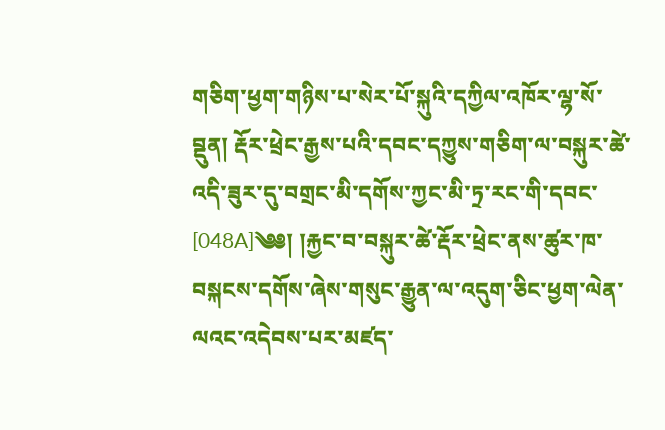གཅིག་ཕྱག་གཉིས་པ་སེར་པོ་སྐུའི་དཀྱིལ་འཁོར་ལྷ་སོ་བྡུན། རྡོར་ཕྲེང་རྒྱས་པའི་དབང་དཀྱུས་གཅིག་ལ་བསྐུར་ཚེ་འདི་ཟུར་དུ་བགྲང་མི་དགོས་ཀྱང་མི་ཏྲ་རང་གི་དབང་ [048A]༄༅། །རྐྱང་བ་བསྐུར་ཚེ་རྡོར་ཕྲེང་ནས་ཚུར་ཁ་བསྐངས་དགོས་ཞེས་གསུང་རྒྱུན་ལ་འདུག་ཅིང་ཕྱག་ལེན་ལའང་འདེབས་པར་མཛད་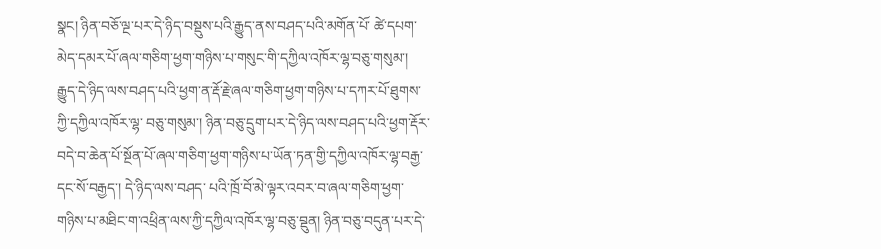སྣང། ཉིན་བཅོ་ལྔ་པར་དེ་ཉིད་བསྡུས་པའི་རྒྱུད་ནས་བཤད་པའི་མགོན་པོ་ ཚེ་དཔག་མེད་དམར་པོ་ཞལ་གཅིག་ཕྱག་གཉིས་པ་གསུང་གི་དཀྱིལ་འཁོར་ལྷ་བཅུ་གསུམ་། རྒྱུད་དེ་ཉིད་ལས་བཤད་པའི་ཕྱག་ན་རྡོ་རྗེ་ཞལ་གཅིག་ཕྱག་གཉིས་པ་དཀར་པོ་ཐུགས་ཀྱི་དཀྱིལ་འཁོར་ལྷ་ བཅུ་གསུམ་། ཉིན་བཅུ་དྲུག་པར་དེ་ཉིད་ལས་བཤད་པའི་ཕྱག་རྡོར་བདེ་བ་ཆེན་པོ་སྔོན་པོ་ཞལ་གཅིག་ཕྱག་གཉིས་པ་ཡོན་ཏན་གྱི་དཀྱིལ་འཁོར་ལྷ་བརྒྱ་དང་སོ་བརྒྱད་། དེ་ཉིད་ལས་བཤད་ པའི་ཁྲོ་བོ་མེ་ལྟར་འབར་བ་ཞལ་གཅིག་ཕྱག་གཉིས་པ་མཐིང་ག་འཕྲིན་ལས་ཀྱི་དཀྱིལ་འཁོར་ལྷ་བཅུ་བྡུན། ཉིན་བཅུ་བདུན་པར་དེ་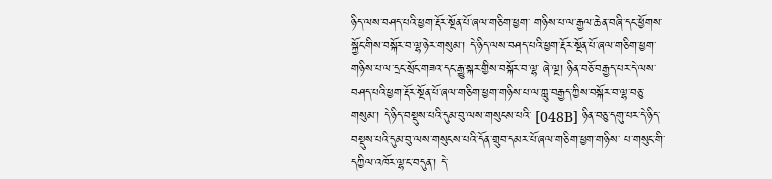ཉིད་ལས་བཤད་པའི་ཕྱག་རྡོར་སྔོན་པོ་ཞལ་གཅིག་ཕྱག་ གཉིས་པ་ལ་རྒྱལ་ཆེན་བཞི་དང་ཕྱོགས་སྐྱོང་གིས་བསྐོར་བ་ལྷ་ཉེར་གསུམ་། དེ་ཉིད་ལས་བཤད་པའི་ཕྱག་རྡོར་སྔོན་པོ་ཞལ་གཅིག་ཕྱག་གཉིས་པ་ལ་དྲང་སྲོང་གཟའ་དང་རྒྱུ་སྐར་གྱིས་བསྐོར་བ་ལྷ་ ཞེ་ལྔ། ཉིན་བཅོ་བརྒྱད་པར་དེ་ལས་བཤད་པའི་ཕྱག་རྡོར་སྔོན་པོ་ཞལ་གཅིག་ཕྱག་གཉིས་པ་ལ་ཀླུ་བརྒྱད་ཀྱིས་བསྐོར་བ་ལྷ་བཅུ་གསུམ་། དེ་ཉིད་བསྡུས་པའི་དུམ་བུ་ལས་གསུངས་པའི་ [048B] ཉིན་བཅུ་དགུ་པར་དེ་ཉིད་བསྡུས་པའི་དུམ་བུ་ལས་གསུངས་པའི་དོན་གྲུབ་དམར་པོ་ཞལ་གཅིག་ཕྱག་གཉིས་ པ་གསུང་གི་དཀྱིལ་འཁོར་ལྷ་ང་བདུན་། དེ་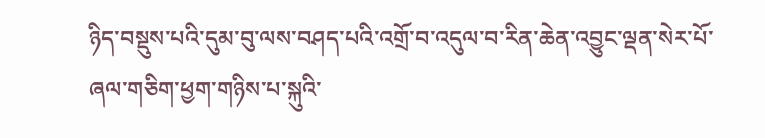ཉིད་བསྡུས་པའི་དུམ་བུ་ལས་བཤད་པའི་འགྲོ་བ་འདུལ་བ་རིན་ཆེན་འབྱུང་ལྡན་སེར་པོ་ཞལ་གཅིག་ཕྱག་གཉིས་པ་སྐུའི་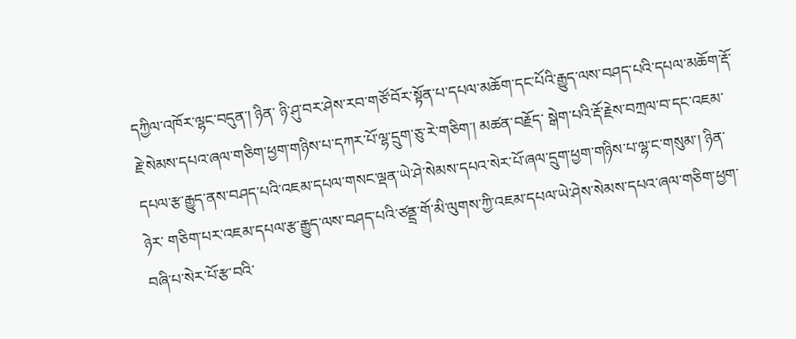དཀྱིལ་འཁོར་ལྷང་བདུན་། ཉིན་ ཉི་ཤུ་བར་ཤེས་རབ་གཙོ་བོར་སྟོན་པ་དཔལ་མཆོག་དང་པོའི་རྒྱུད་ལས་བཤད་པའི་དཔལ་མཆོག་རྡོ་རྗེ་སེམས་དཔའ་ཞལ་གཅིག་ཕྱག་གཉིས་པ་དཀར་པོ་ལྷ་དྲུག་ཅུ་རེ་གཅིག་། མཚན་བརྗོད་ སྒེག་པའི་རྡོ་རྗེས་བཀྲལ་བ་དང་འཇམ་དཔལ་རྩ་རྒྱུད་ནས་བཤད་པའི་འཇམ་དཔལ་གསང་ལྡན་ཡེ་ཤེ་སེམས་དཔའ་སེར་པོ་ཞལ་དྲུག་ཕྱག་གཉིས་པ་ལྷ་ང་གསུམ་། ཉིན་ཉེར་ གཅིག་པར་འཇམ་དཔལ་རྩ་རྒྱུད་ལས་བཤད་པའི་ཙནྡྲ་གོ་མི་ལུགས་ཀྱི་འཇམ་དཔལ་ཡེ་ཤེས་སེམས་དཔའ་ཞལ་གཅིག་ཕྱག་བཞི་པ་སེར་པོ་རྩ་བའི་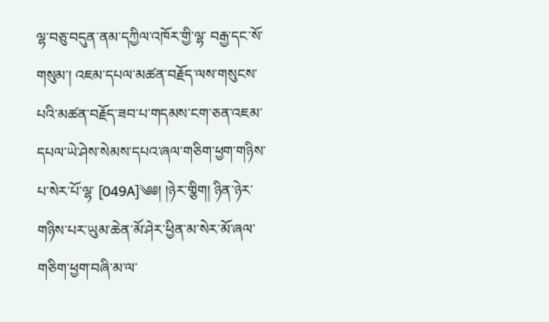ལྷ་བཅུ་བདུན་ནམ་དཀྱིལ་འཁོར་གྱི་ལྷ་ བརྒྱ་དང་སོ་གསུམ་། འཇམ་དཔལ་མཚན་བརྗོད་ལས་གསུངས་པའི་མཚན་བརྗོད་ཟབ་པ་གདམས་ངག་ཅན་འཇམ་དཔལ་ཡེ་ཤེས་སེམས་དཔའ་ཞལ་གཅིག་ཕྱག་གཉིས་པ་སེར་པོ་ལྷ་ [049A]༄༅། །ཉེར་གྕིག། ཉིན་ཉེར་གཉིས་པར་ཡུམ་ཆེན་མོ་ཤེར་ཕྱིན་མ་སེར་མོ་ཞལ་གཅིག་ཕྱག་བཞི་མ་ལ་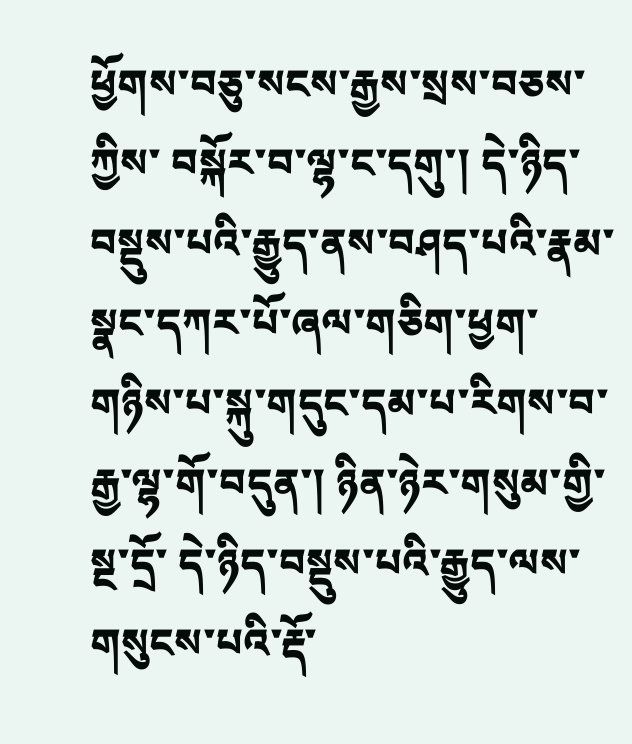ཕྱོགས་བཅུ་སངས་རྒྱས་སྲས་བཅས་ཀྱིས་ བསྐོར་བ་ལྷ་ང་དགུ་། དེ་ཉིད་བསྡུས་པའི་རྒྱུད་ནས་བཤད་པའི་རྣམ་སྣང་དཀར་པོ་ཞལ་གཅིག་ཕྱག་གཉིས་པ་སྐུ་གདུང་དམ་པ་རིགས་བ་རྒྱ་ལྷ་གོ་བདུན་། ཉིན་ཉེར་གསུམ་གྱི་སྔ་དྲོ་ དེ་ཉིད་བསྡུས་པའི་རྒྱུད་ལས་གསུངས་པའི་རྡོ་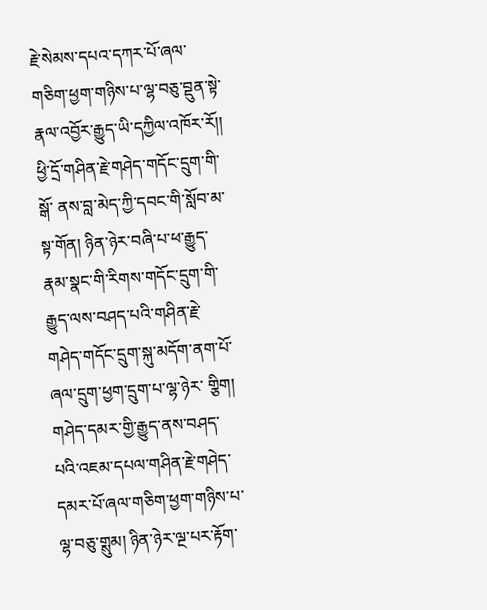རྗེ་སེམས་དཔའ་དཀར་པོ་ཞལ་གཅིག་ཕྱག་གཉིས་པ་ལྷ་བཅུ་བྡུན་སྟེ་རྣལ་འབྱོར་རྒྱུད་ཡི་དཀྱིལ་འཁོར་རོ།། ཕྱི་དྲོ་གཤིན་རྗེ་གཤེད་གདོང་དྲུག་གི་སྒོ་ ནས་བླ་མེད་ཀྱི་དབང་གི་སློབ་མ་སྟ་གོན། ཉིན་ཉེར་བཞི་པ་ཕ་རྒྱུད་རྣམ་སྣང་གི་རིགས་གདོང་དྲུག་གི་རྒྱུད་ལས་བཤད་པའི་གཤིན་རྗེ་གཤེད་གདོང་དྲུག་སྐུ་མདོག་ནག་པོ་ཞལ་དྲུག་ཕྱག་དྲུག་པ་ལྷ་ཉེར་ གྕིག། གཤེད་དམར་གྱི་རྒྱུད་ནས་བཤད་པའི་འཇམ་དཔལ་གཤིན་རྗེ་གཤེད་དམར་པོ་ཞལ་གཅིག་ཕྱག་གཉིས་པ་ལྷ་བཅུ་གྶུམ། ཉིན་ཉེར་ལྔ་པར་རྟོག་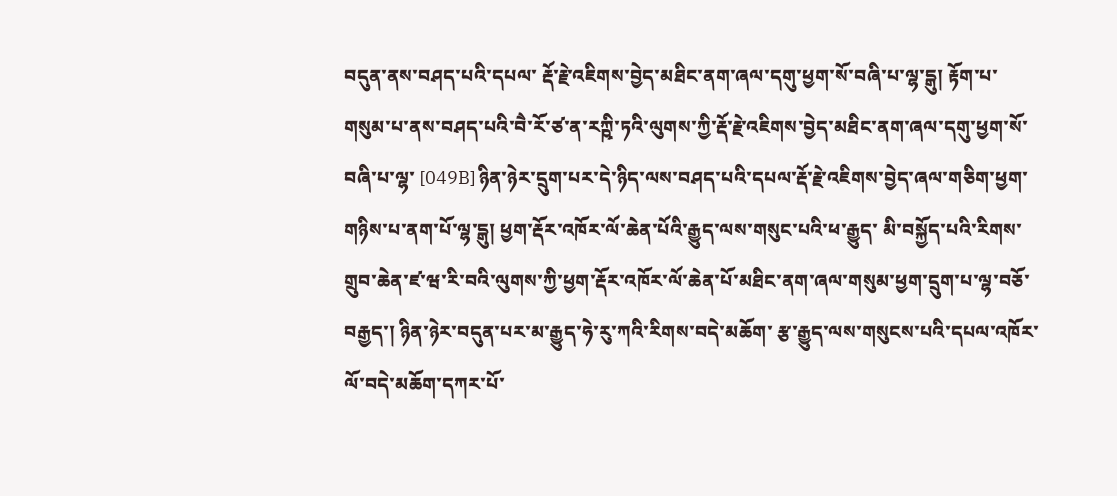བདུན་ནས་བཤད་པའི་དཔལ་ རྡོ་རྗེ་འཇིགས་བྱེད་མཐིང་ནག་ཞལ་དགུ་ཕྱག་སོ་བཞི་པ་ལྷ་དྒུ། རྟོག་པ་གསུམ་པ་ནས་བཤད་པའི་བཻ་རོ་ཙ་ན་རཀྵི་ཏའི་ལུགས་ཀྱི་རྡོ་རྗེ་འཇིགས་བྱེད་མཐིང་ནག་ཞལ་དགུ་ཕྱག་སོ་བཞི་པ་ལྷ་ [049B] ཉིན་ཉེར་དྲུག་པར་དེ་ཉིད་ལས་བཤད་པའི་དཔལ་རྡོ་རྗེ་འཇིགས་བྱེད་ཞལ་གཅིག་ཕྱག་གཉིས་པ་ནག་པོ་ལྷ་དྒུ། ཕྱག་རྡོར་འཁོར་ལོ་ཆེན་པོའི་རྒྱུད་ལས་གསུང་པའི་ཕ་རྒྱུད་ མི་བསྐྱོད་པའི་རིགས་གྲུབ་ཆེན་ཛ་ཝ་རི་བའི་ལུགས་ཀྱི་ཕྱག་རྡོར་འཁོར་ལོ་ཆེན་པོ་མཐིང་ནག་ཞལ་གསུམ་ཕྱག་དྲུག་པ་ལྷ་བཅོ་བརྒྱད་། ཉིན་ཉེར་བདུན་པར་མ་རྒྱུད་ཧེ་རུ་ཀའི་རིགས་བདེ་མཆོག་ རྩ་རྒྱུད་ལས་གསུངས་པའི་དཔལ་འཁོར་ལོ་བདེ་མཆོག་དཀར་པོ་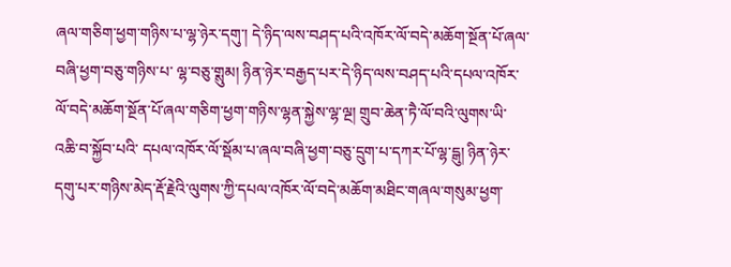ཞལ་གཅིག་ཕྱག་གཉིས་པ་ལྷ་ཉེར་དགུ་། དེ་ཉིད་ལས་བཤད་པའི་འཁོར་ལོ་བདེ་མཆོག་སྔོན་པོ་ཞལ་བཞི་ཕྱག་བཅུ་གཉིས་པ་ ལྷ་བཅུ་གྶུམ། ཉིན་ཉེར་བརྒྱད་པར་དེ་ཉིད་ལས་བཤད་པའི་དཔལ་འཁོར་ལོ་བདེ་མཆོག་སྔོན་པོ་ཞལ་གཅིག་ཕྱག་གཉིས་ལྷན་སྐྱེས་ལྷ་ལྔ། གྲུབ་ཆེན་ཏཻ་ལོ་བའི་ལུགས་ཡི་འཆི་བ་སྐྱོབ་པའི་ དཔལ་འཁོར་ལོ་སྡོམ་པ་ཞལ་བཞི་ཕྱག་བཅུ་དྲུག་པ་དཀར་པོ་ལྷ་དྒུ། ཉིན་ཉེར་དགུ་པར་གཉིས་མེད་རྡོ་རྗེའི་ལུགས་ཀྱི་དཔལ་འཁོར་ལོ་བདེ་མཆོག་མཐིང་གཞལ་གསུམ་ཕྱག་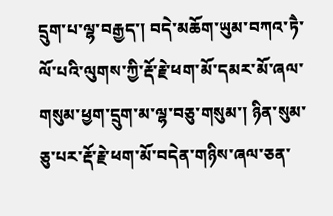དྲུག་པ་ལྷ་བརྒྱད་། བདེ་མཆོག་ཡུམ་བཀའ་ཏཻ་ལོ་པའི་ལུགས་ཀྱི་རྡོ་རྗེ་ཕག་མོ་དམར་མོ་ཞལ་གསུམ་ཕྱག་དྲུག་མ་ལྷ་བཅུ་གསུམ་། ཉིན་སུམ་ཅུ་པར་རྡོ་རྗེ་ཕག་མོ་བདེན་གཉིས་ཞལ་ཅན་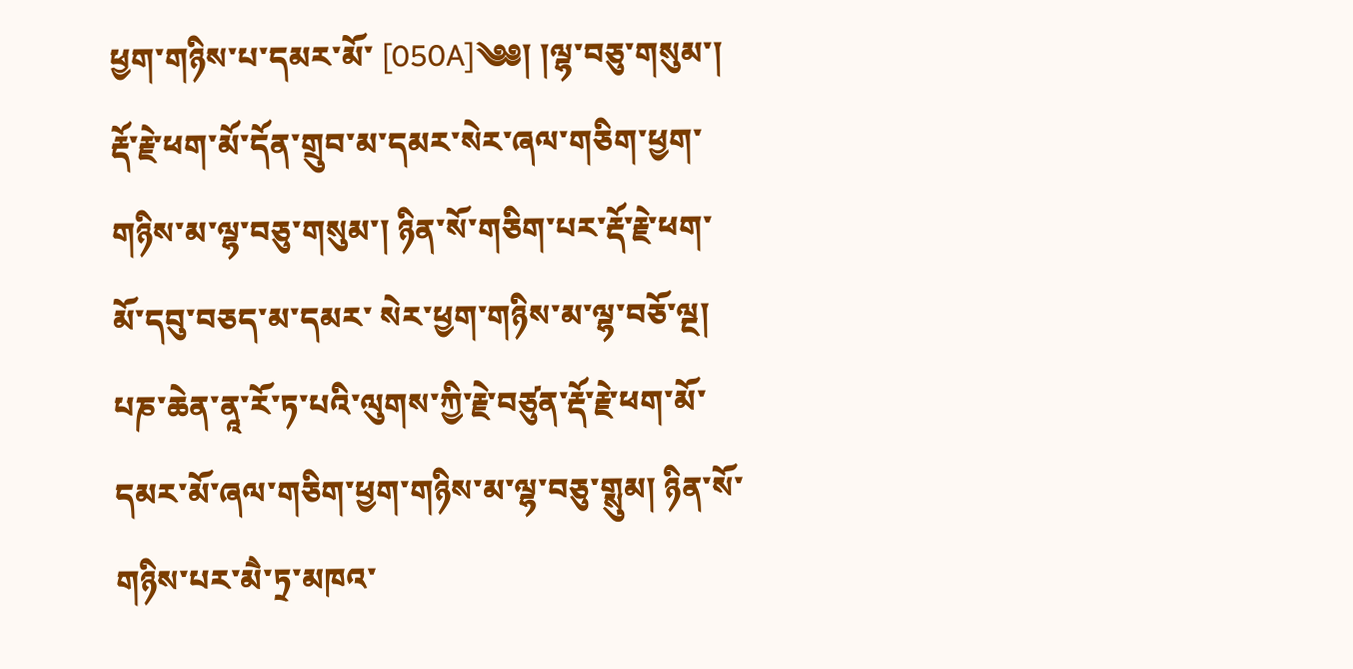ཕྱག་གཉིས་པ་དམར་མོ་ [050A]༄༅། །ལྷ་བཅུ་གསུམ་། རྡོ་རྗེ་ཕག་མོ་དོན་གྲུབ་མ་དམར་སེར་ཞལ་གཅིག་ཕྱག་གཉིས་མ་ལྷ་བཅུ་གསུམ་། ཉིན་སོ་གཅིག་པར་རྡོ་རྗེ་ཕག་མོ་དབུ་བཅད་མ་དམར་ སེར་ཕྱག་གཉིས་མ་ལྷ་བཅོ་ལྔ། པཎ་ཆེན་ནཱ་རོ་ཏ་པའི་ལུགས་ཀྱི་རྗེ་བཙུན་རྡོ་རྗེ་ཕག་མོ་དམར་མོ་ཞལ་གཅིག་ཕྱག་གཉིས་མ་ལྷ་བཅུ་གྶུམ། ཉིན་སོ་གཉིས་པར་མཻ་ཏྲ་མཁའ་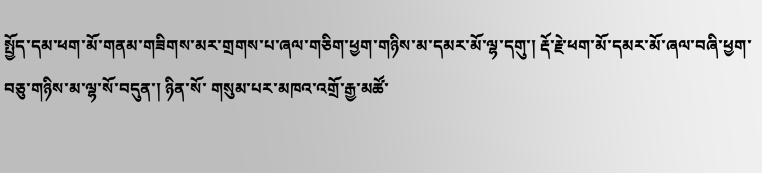སྤྱོད་དམ་ཕག་མོ་གནམ་གཟིགས་མར་གྲགས་པ་ཞལ་གཅིག་ཕྱག་གཉིས་མ་དམར་མོ་ལྷ་དགུ་། རྡོ་རྗེ་ཕག་མོ་དམར་མོ་ཞལ་བཞི་ཕྱག་བཅུ་གཉིས་མ་ལྷ་སོ་བདུན་། ཉིན་སོ་ གསུམ་པར་མཁའ་འགྲོ་རྒྱ་མཚོ་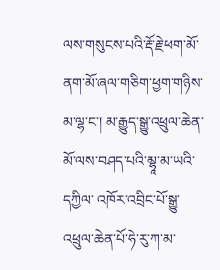ལས་གསུངས་པའི་རྡོ་རྗེ་ཕག་མོ་ནག་མོ་ཞལ་གཅིག་ཕྱག་གཉིས་མ་ལྷ་ང་། མ་རྒྱུད་སྒྱུ་འཕྲུལ་ཆེན་མོ་ལས་བཤད་པའི་མྷཱ་མ་ཡའི་དཀྱིལ་ འཁོར་འབྲིང་པོ་སྒྱུ་འཕྲུལ་ཆེན་པོ་ཧེ་རུ་ཀ་མ་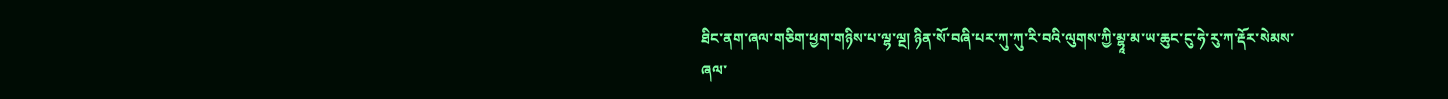ཐིང་ནག་ཞལ་གཅིག་ཕྱག་གཉིས་པ་ལྷ་ལྔ། ཉིན་སོ་བཞི་པར་ཀུ་ཀུ་རི་བའི་ལུགས་ཀྱི་མྷཱ་མ་ཡ་ཆུང་ངུ་ཧེ་རུ་ཀ་རྡོར་སེམས་ཞལ་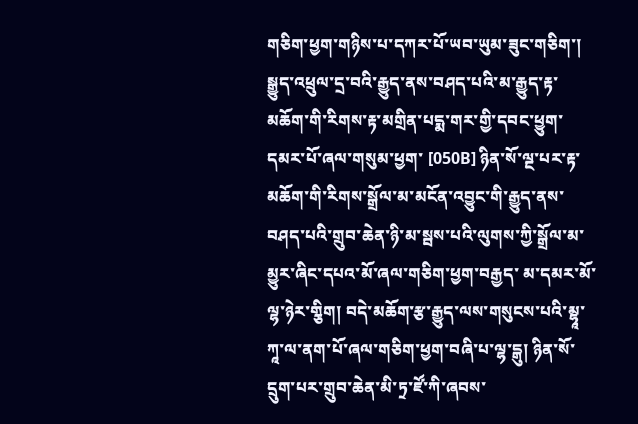གཅིག་ཕྱག་གཉིས་པ་དཀར་པོ་ཡབ་ཡུམ་ཟུང་གཅིག་། སྒྱུད་འཕྲུལ་དྲ་བའི་རྒྱུད་ནས་བཤད་པའི་མ་རྒྱུད་རྟ་མཆོག་གི་རིགས་རྟ་མགྲིན་པདྨ་གར་གྱི་དབང་ཕྱུག་དམར་པོ་ཞལ་གསུམ་ཕྱག་ [050B] ཉིན་སོ་ལྔ་པར་རྟ་མཆོག་གི་རིགས་སྒྲོལ་མ་མངོན་འབྱུང་གི་རྒྱུད་ནས་བཤད་པའི་གྲུབ་ཆེན་ཉི་མ་སྦས་པའི་ལུགས་ཀྱི་སྒྲོལ་མ་མྱུར་ཞིང་དཔའ་མོ་ཞལ་གཅིག་ཕྱག་བརྒྱད་ མ་དམར་མོ་ལྷ་ཉེར་གྕིག། བདེ་མཆོག་རྩ་རྒྱུད་ལས་གསུངས་པའི་མྷཱ་ཀཱ་ལ་ནག་པོ་ཞལ་གཅིག་ཕྱག་བཞི་པ་ལྷ་དྒུ། ཉིན་སོ་དྲུག་པར་གྲུབ་ཆེན་མི་ཏྲ་ཛོ་ཀི་ཞབས་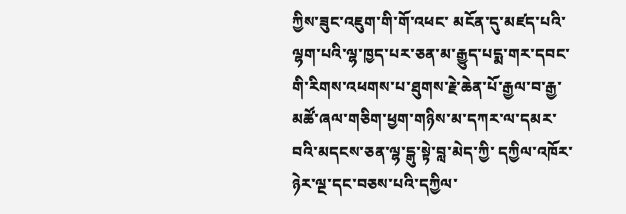ཀྱིས་ཟུང་འཇུག་གི་གོ་འཕང་ མངོན་དུ་མཛད་པའི་ལྷག་པའི་ལྷ་ཁྱད་པར་ཅན་མ་རྒྱུད་པདྨ་གར་དབང་གི་རིགས་འཕགས་པ་ཐུགས་རྗེ་ཆེན་པོ་རྒྱལ་བ་རྒྱ་མཚོ་ཞལ་གཅིག་ཕྱག་གཉིས་མ་དཀར་ལ་དམར་བའི་མདངས་ཅན་ལྷ་དྒུ་སྟེ་བླ་མེད་ཀྱི་ དཀྱིལ་འཁོར་ཉེར་ལྔ་དང་བཅས་པའི་དཀྱིལ་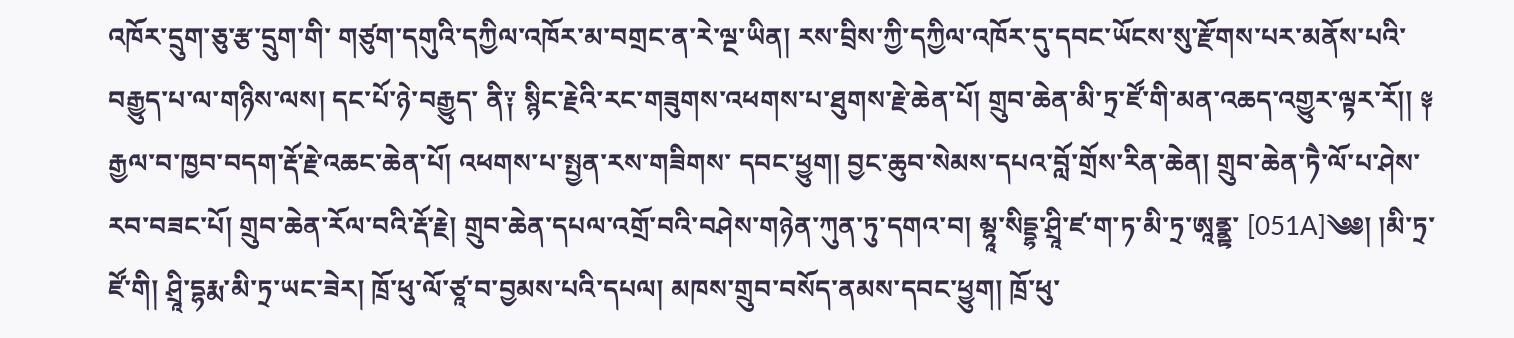འཁོར་དྲུག་ཅུ་རྩ་དྲུག་གི་ གཙུག་དགུའི་དཀྱིལ་འཁོར་མ་བགྲང་ན་རེ་ལྔ་ཡིན། རས་བྲིས་ཀྱི་དཀྱིལ་འཁོར་དུ་དབང་ཡོངས་སུ་རྫོགས་པར་མནོས་པའི་བརྒྱུད་པ་ལ་གཉིས་ལས། དང་པོ་ཉེ་བརྒྱུད་ ནི༑ སྙིང་རྗེའི་རང་གཟུགས་འཕགས་པ་ཐུགས་རྗེ་ཆེན་པོ། གྲུབ་ཆེན་མི་ཏྲ་ཛོ་གི་མན་འཆད་འགྱུར་ལྟར་རོ།། ༈ རྒྱལ་བ་ཁྱབ་བདག་རྡོ་རྗེ་འཆང་ཆེན་པོ། འཕགས་པ་སྤྱན་རས་གཟིགས་ དབང་ཕྱུག། བྱང་ཆུབ་སེམས་དཔའ་བློ་གྲོས་རིན་ཆེན། གྲུབ་ཆེན་ཏཻ་ལོ་པ་ཤེས་རབ་བཟང་པོ། གྲུབ་ཆེན་རོལ་བའི་རྡོ་རྗེ། གྲུབ་ཆེན་དཔལ་འགྲོ་བའི་བཤེས་གཉེན་ཀུན་ཏུ་དགའ་བ། མྷཱ་སིདྡྷ་ཤྲཱི་ཛ་ག་ཏ་མི་ཏྲ་ཨཱནྣྟ་ [051A]༄༅། །མི་ཏྲ་ཛོ་གི། ཤྲཱི་དྷརྨ་མི་ཏྲ་ཡང་ཟེར། ཁྲོ་ཕུ་ལོ་ཙཱ་བ་བྱམས་པའི་དཔལ། མཁས་གྲུབ་བསོད་ནམས་དབང་ཕྱུག། ཁྲོ་ཕུ་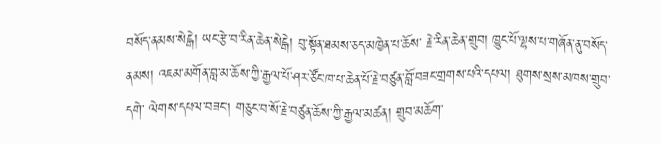བསོད་ནམས་སེངྒེ། ཡང་རྩེ་བ་རིན་ཆེན་སེངྒེ། བུ་སྟོན་ཐམས་ཅད་མཁྱེན་པ་ཆོས་ རྗེ་རིན་ཆེན་གྲུབ། ཁྱུང་པོ་ལྷས་པ་གཞོན་ནུ་བསོད་ནམས། འཇམ་མགོན་བླ་མ་ཆོས་ཀྱི་རྒྱལ་པོ་ཤར་ཙོང་ཁ་པ་ཆེན་པོ་རྗེ་བཙུན་བློ་བཟང་གྲགས་པའི་དཔལ། ཐུགས་སྲས་མཁས་གྲུབ་དགེ་ ལེགས་དཔལ་བཟང། གཅུང་བ་སོ་རྗེ་བཙུན་ཆོས་ཀྱི་རྒྱལ་མཚན། གྲུབ་མཆོག་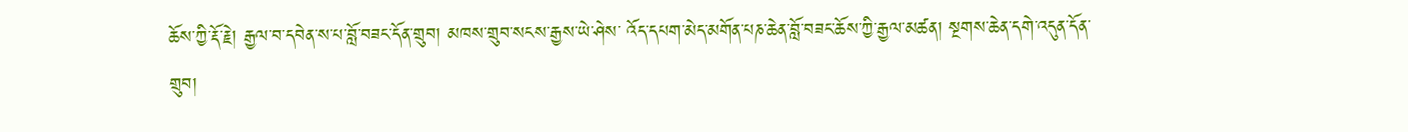ཆོས་ཀྱི་རྡོ་རྗེ། རྒྱལ་བ་དབེན་ས་པ་བློ་བཟང་དོན་གྲུབ། མཁས་གྲུབ་སངས་རྒྱས་ཡེ་ཤེས་ འོད་དཔག་མེད་མགོན་པཎ་ཆེན་བློ་བཟང་ཆོས་ཀྱི་རྒྱལ་མཚན། སྔགས་ཆེན་དགེ་འདུན་དོན་གྲུབ།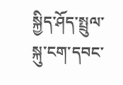སྐྱིད་ཤོད་སྤྲུལ་སྐུ་ངག་དབང་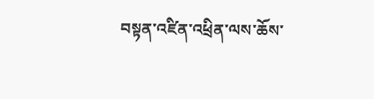བསྟན་འཛིན་འཕྲིན་ལས་ཆོས་